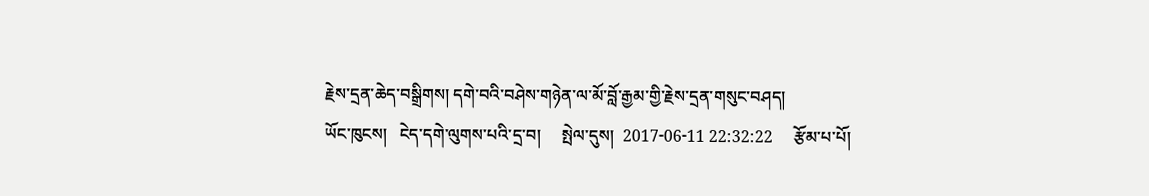རྗེས་དྲན་ཆེད་བསྒྲིགས། དགེ་བའི་བཤེས་གཉེན་ལ་མོ་བློ་རྒྱམ་གྱི་རྗེས་དྲན་གསུང་བཤད།
ཡོང་ཁུངས།   ངེད་དགེ་ལུགས་པའི་དྲ་བ།     སྤེལ་དུས།  2017-06-11 22:32:22     རྩོམ་པ་པོ།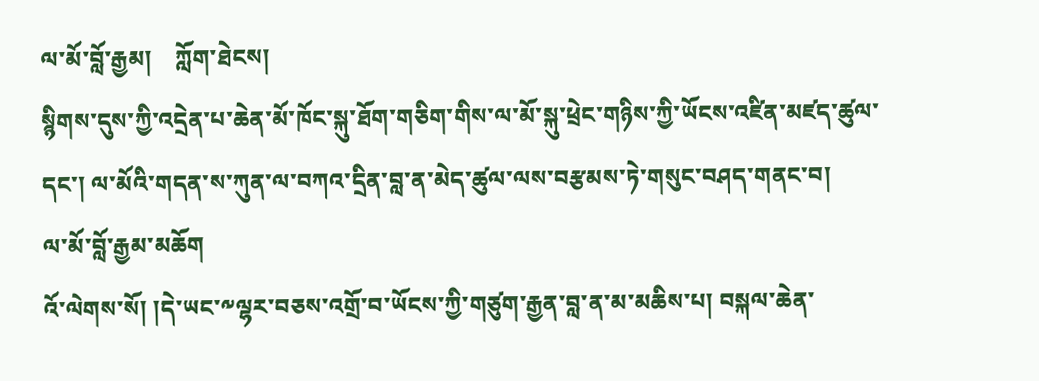ལ་མོ་བློ་རྒྱམ།    ཀློག་ཐེངས།
སྙིགས་དུས་ཀྱི་འདྲེན་པ་ཆེན་མོ་ཁོང་སྐུ་ཐོག་གཅིག་གིས་ལ་མོ་སྐུ་ཕྲེང་གཉིས་ཀྱི་ཡོངས་འཛིན་མཛད་ཚུལ་དང་། ལ་མོའི་གདན་ས་ཀུན་ལ་བཀའ་དྲིན་བླ་ན་མེད་ཚུལ་ལས་བརྩམས་ཏེ་གསུང་བཤད་གནང་བ།
ལ་མོ་བློ་རྒྱམ་མཆོག
འོ་ལེགས་སོ། །དེ་ཡང་༸ལྷར་བཅས་འགྲོ་བ་ཡོངས་ཀྱི་གཙུག་རྒྱན་བླ་ན་མ་མཆིས་པ། བསྐལ་ཆེན་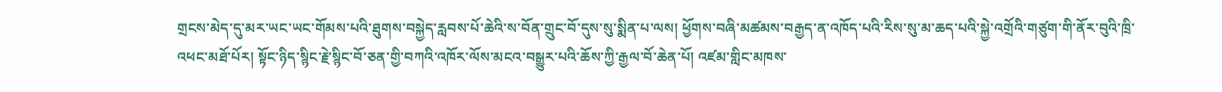གྲངས་མེད་དུ་མར་ཡང་ཡང་གོམས་པའི་ཐུགས་བསྐྱེད་རླབས་པོ་ཆེའི་ས་བོན་གྲུང་བོ་དུས་སུ་སྨིན་པ་ལས། ཕྱོགས་བཞི་མཚམས་བརྒྱད་ན་འཁོད་པའི་རིས་སུ་མ་ཆད་པའི་སྐྱེ་འགྲོའི་གཙུག་གི་ནོར་བུའི་ཁྲི་འཕང་མཐོ་པོར། སྟོང་ཉིད་སྙིང་རྗེ་སྙིང་བོ་ཅན་གྱི་བཀའི་འཁོར་ལོས་མངའ་བསྒྱུར་པའི་ཆོས་ཀྱི་རྒྱལ་བོ་ཆེན་པོ། འཛམ་གླིང་མཁས་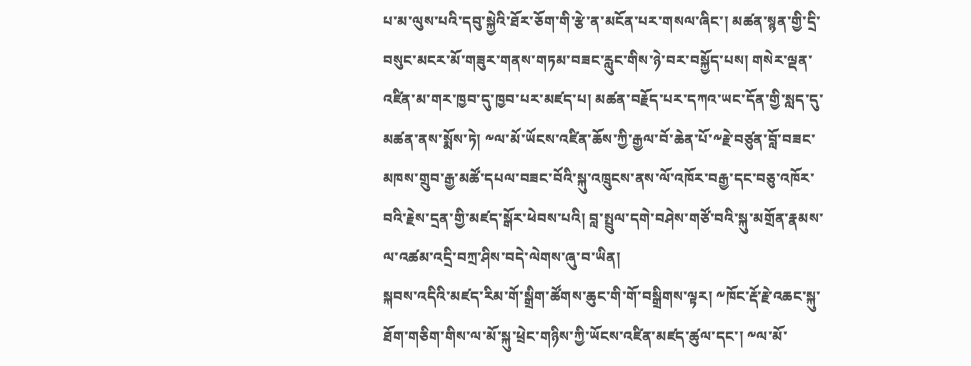པ་མ་ལུས་པའི་དབུ་སྐྱེའི་ཐོར་ཅོག་གི་རྩེ་ན་མངོན་པར་གསལ་ཞིང་། མཚན་སྙན་གྱི་དྲི་བསུང་མངར་མོ་གཟུར་གནས་གཏམ་བཟང་རླུང་གིས་ཉེ་བར་བསྐྱོད་པས། གསེར་ལྡན་འཛིན་མ་གར་ཁྱབ་དུ་ཁྱབ་པར་མཛད་པ། མཚན་བརྗོད་པར་དཀའ་ཡང་དོན་གྱི་སླད་དུ་མཚན་ནས་སྨོས་ཏེ། ༸ལ་མོ་ཡོངས་འཛིན་ཆོས་ཀྱི་རྒྱལ་བོ་ཆེན་པོ་༸རྗེ་བཙུན་བློ་བཟང་མཁས་གྲུབ་རྒྱ་མཚོ་དཔལ་བཟང་བོའི་སྐུ་འཁྲུངས་ནས་ལོ་འཁོར་བརྒྱ་དང་བཅུ་འཁོར་བའི་རྗེས་དྲན་གྱི་མཛད་སྒོར་ཕེབས་པའི། བླ་སྤྲུལ་དགེ་བཤེས་གཙོ་བའི་སྐུ་མགྲོན་རྣམས་ལ་འཚམ་འདྲི་བཀྲ་ཤིས་བདེ་ལེགས་ཞུ་བ་ཡིན།
སྐབས་འདིའི་མཛད་རིམ་གོ་སྒྲིག་ཚོགས་ཆུང་གི་གོ་བསྒྲིགས་ལྟར། ༸ཁོང་རྡོ་རྗེ་འཆང་སྐུ་ཐོག་གཅིག་གིས་ལ་མོ་སྐུ་ཕྲེང་གཉིས་ཀྱི་ཡོངས་འཛིན་མཛད་ཚུལ་དང་། ༸ལ་མོ་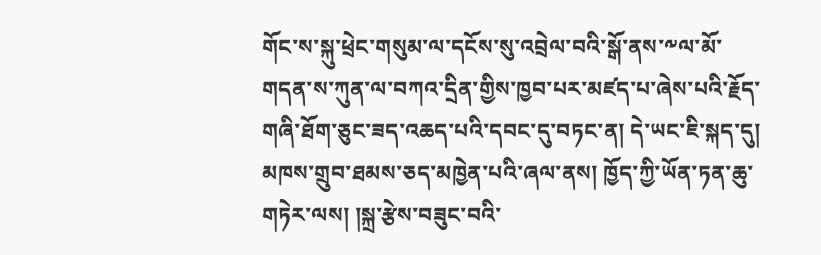གོང་ས་སྐུ་ཕྲེང་གསུམ་ལ་དངོས་སུ་འབྲེལ་བའི་སྒོ་ནས་༸ལ་མོ་གདན་ས་ཀུན་ལ་བཀའ་དྲིན་གྱིས་ཁྱབ་པར་མཛད་པ་ཞེས་པའི་རྗོད་གཞི་ཐོག་ཅུང་ཟད་འཆད་པའི་དབང་དུ་བཏང་ན། དེ་ཡང་ཇི་སྐད་དུ། མཁས་གྲུབ་ཐམས་ཅད་མཁྱེན་པའི་ཞལ་ནས། ཁྱོད་ཀྱི་ཡོན་ཏན་ཆུ་གཏེར་ལས། །སྐྲ་རྩེས་བཟུང་བའི་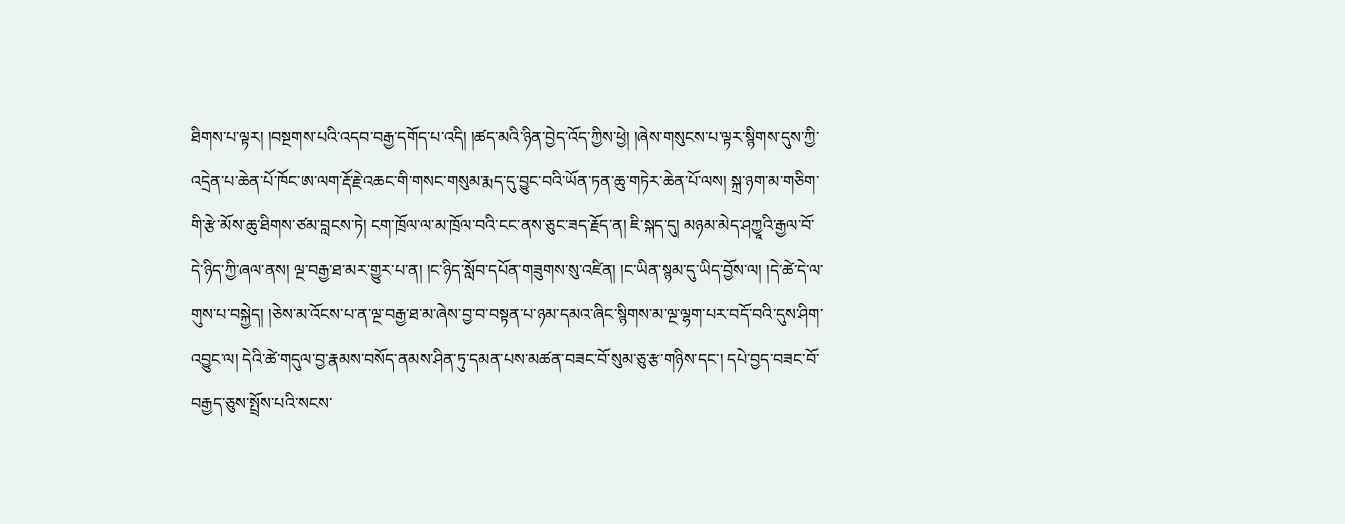ཐིགས་པ་ལྟར། །བསྔགས་པའི་འདབ་བརྒྱ་དགོད་པ་འདི། །ཚད་མའི་ཉིན་བྱེད་འོད་ཀྱིས་ཕྱེ། །ཞེས་གསུངས་པ་ལྟར་སྙིགས་དུས་ཀྱི་འདྲེན་པ་ཆེན་པོ་ཁོང་ཨ་ལག་རྡོ་རྗེ་འཆང་གི་གསང་གསུམ་རྨད་དུ་བྱུང་བའི་ཡོན་ཏན་ཆུ་གཏེར་ཆེན་པོ་ལས། སྐྲ་ཉག་མ་གཅིག་གི་རྩེ་མོས་ཆུ་ཐིགས་ཙམ་བླངས་ཏེ། ངག་ཁྲོལ་ལ་མ་ཁྲོལ་བའི་ངང་ནས་ཅུང་ཟད་རྗོད་ན། ཇི་སྐད་དུ། མཉམ་མེད་ཤཀྱཱའི་རྒྱལ་བོ་དེ་ཉིད་ཀྱི་ཞལ་ནས། ལྔ་བརྒྱ་ཐ་མར་གྱུར་པ་ན། །ང་ཉིད་སློབ་དཔོན་གཟུགས་སུ་འཛིན། །ང་ཡིན་སྙམ་དུ་ཡིད་བྱོས་ལ། །དེ་ཚེ་དེ་ལ་གུས་པ་བསྐྱེད། །ཅེས་མ་འོངས་པ་ན་ལྔ་བརྒྱ་ཐ་མ་ཞེས་བྱ་བ་བསྟན་པ་ཉམ་དམའ་ཞིང་སྙིགས་མ་ལྔ་ལྷག་པར་བདོ་བའི་དུས་ཤིག་འབྱུང་ལ། དེའི་ཚེ་གདུལ་བྱ་རྣམས་བསོད་ནམས་ཤིན་ཏུ་དམན་པས་མཚན་བཟང་བོ་སུམ་ཅུ་རྩ་གཉིས་དང་། དཔེ་བྱད་བཟང་བོ་བརྒྱད་ཅུས་སྤྲོས་པའི་སངས་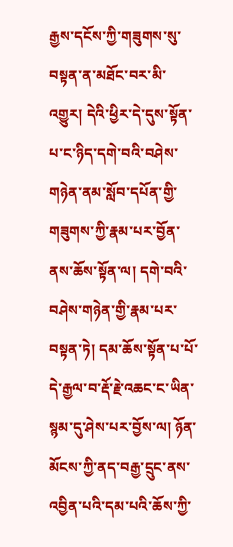རྒྱས་དངོས་ཀྱི་གཟུགས་སུ་བསྟན་ན་མཐོང་བར་མི་འགྱུར། དེའི་ཕྱིར་དེ་དུས་སྟོན་པ་ང་ཉིད་དགེ་བའི་བཤེས་གཉེན་ནམ་སློབ་དཔོན་གྱི་གཟུགས་ཀྱི་རྣམ་པར་བྱོན་ནས་ཆོས་སྟོན་ལ། དགེ་བའི་བཤེས་གཉེན་གྱི་རྣམ་པར་བསྟན་ཏེ། དམ་ཆོས་སྟོན་པ་པོ་དེ་རྒྱལ་བ་རྡོ་རྗེ་འཆང་ང་ཡིན་སྙམ་དུ་ཤེས་པར་བྱོས་ལ། ཉོན་མོངས་ཀྱི་ནད་བརྒྱ་དྲུང་ནས་འབྱིན་པའི་དམ་པའི་ཆོས་ཀྱི་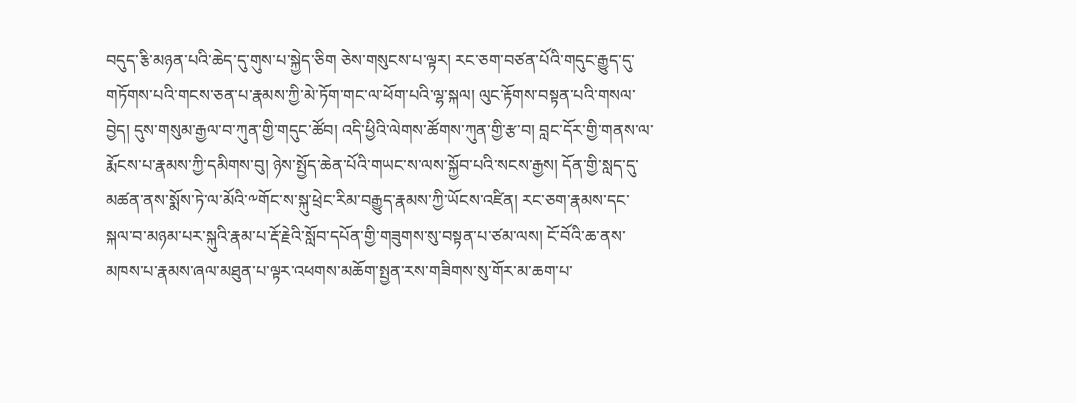བདུད་རྕི་མཉན་པའི་ཆེད་དུ་གུས་པ་སྐྱེད་ཅིག ཅེས་གསུངས་པ་ལྟར། རང་ཅག་བཙན་པོའི་གདུང་རྒྱུད་དུ་གཏོགས་པའི་གངས་ཅན་པ་རྣམས་ཀྱི་མེ་ཏོག་གང་ལ་ཕོག་པའི་ལྷ་སྐལ། ལུང་རྟོགས་བསྟན་པའི་གསལ་བྱེད། དུས་གསུམ་རྒྱལ་བ་ཀུན་གྱི་གདུང་ཚོབ། འདི་ཕྱིའི་ལེགས་ཚོགས་ཀུན་གྱི་རྩ་བ། བླང་དོར་གྱི་གནས་ལ་རྨོངས་པ་རྣམས་ཀྱི་དམིགས་བུ། ཉེས་སྤྱོད་ཆེན་པོའི་གཡང་ས་ལས་སྐྱོབ་པའི་སངས་རྒྱས། དོན་གྱི་སླད་དུ་མཚན་ནས་སྨོས་ཏེ་ལ་མོའི་༸གོང་ས་སྐུ་ཕྲེང་རིམ་བརྒྱུད་རྣམས་ཀྱི་ཡོངས་འཛིན། རང་ཅག་རྣམས་དང་སྐལ་བ་མཉམ་པར་སྐུའི་རྣམ་པ་རྡོ་རྗེའི་སློབ་དཔོན་གྱི་གཟུགས་སུ་བསྟན་པ་ཙམ་ལས། ངོ་བོའི་ཆ་ནས་མཁས་པ་རྣམས་ཞལ་མཐུན་པ་ལྟར་འཕགས་མཆོག་སྤྱན་རས་གཟིགས་སུ་གོར་མ་ཆག་པ་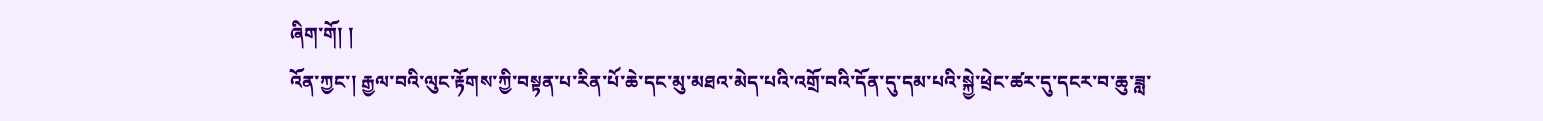ཞིག་གོ། །
འོན་ཀྱང་། རྒྱལ་བའི་ལུང་རྟོགས་ཀྱི་བསྟན་པ་རིན་པོ་ཆེ་དང་མུ་མཐའ་མེད་པའི་འགྲོ་བའི་དོན་དུ་དམ་པའི་སྐྱེ་ཕྲེང་ཚར་དུ་དངར་བ་ཆུ་ཟླ་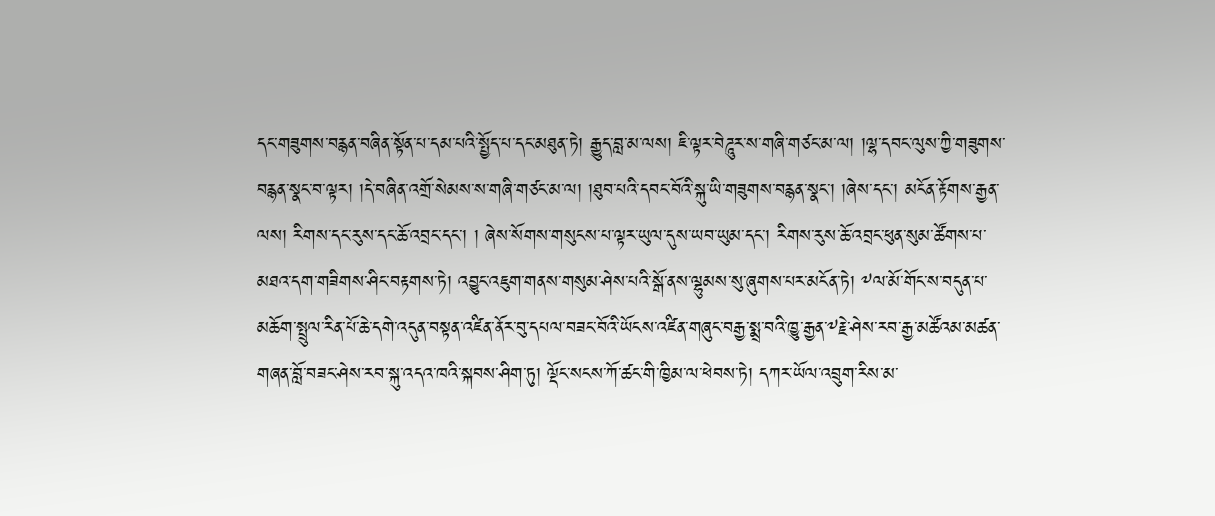དང་གཟུགས་བརྙན་བཞིན་སྟོན་པ་དམ་པའི་སྤྱོད་པ་དང་མཐུན་ཏེ། རྒྱུད་བླ་མ་ལས། ཇི་ལྟར་བེཌཱུར་ས་གཞི་གཙང་མ་ལ། །ལྷ་དབང་ལུས་ཀྱི་གཟུགས་བརྙན་སྣང་བ་ལྟར། །དེ་བཞིན་འགྲོ་སེམས་ས་གཞི་གཙང་མ་ལ། །ཐུབ་པའི་དབང་བོའི་སྐུ་ཡི་གཟུགས་བརྙན་སྣང་། །ཞེས་དང་། མངོན་རྟོགས་རྒྱན་ལས། རིགས་དང་རུས་དང་ཆོ་འབྲང་དང་། ། ཞེས་སོགས་གསུངས་པ་ལྟར་ཡུལ་དུས་ཡབ་ཡུམ་དང་། རིགས་རུས་ཆོ་འབྲང་ཕུན་སུམ་ཚོགས་པ་མཐའ་དག་གཟིགས་ཤིང་བརྟགས་ཏེ། འབྱུང་འཇུག་གནས་གསུམ་ཤེས་པའི་སྒོ་ནས་ལྷུམས་སུ་ཞུགས་པར་མངོན་ཏེ། ༸ལ་མོ་གོང་ས་བདུན་པ་མཆོག་སྤྲུལ་རིན་པོ་ཆེ་དགེ་འདུན་བསྟན་འཛིན་ནོར་བུ་དཔལ་བཟང་བོའི་ཡོངས་འཛིན་གཞུང་བརྒྱ་སྨྲ་བའི་ཁྱུ་རྒྱན་༸རྗེ་ཤེས་རབ་རྒྱ་མཚོའམ་མཚན་གཞན་བློ་བཟང་ཤེས་རབ་སྐུ་འདའ་ཁའི་སྐབས་ཤིག་ཏུ། ལྡོང་སངས་ཀོ་ཚང་གི་ཁྱིམ་ལ་ཕེབས་ཏེ། དཀར་ཡོལ་འབྲུག་རིས་མ་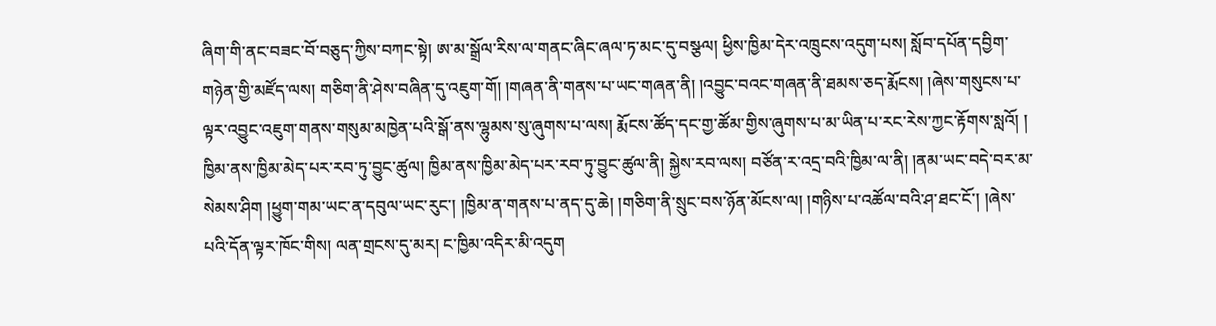ཞིག་གི་ནང་བཟང་བོ་བཅུད་ཀྱིས་བཀང་སྟེ། ཨ་མ་སྒྲོལ་རིས་ལ་གནང་ཞིང་ཞལ་ཏ་མང་དུ་བསྩལ། ཕྱིས་ཁྱིམ་དེར་འཁྲུངས་འདུག་པས། སློབ་དཔོན་དབྱིག་གཉེན་གྱི་མཛོད་ལས། གཅིག་ནི་ཤེས་བཞིན་དུ་འཇུག་གོ། །གཞན་ནི་གནས་པ་ཡང་གཞན་ནི། །འབྱུང་བའང་གཞན་ནི་ཐམས་ཅད་རྨོངས། །ཞེས་གསུངས་པ་ལྟར་འབྱུང་འཇུག་གནས་གསུམ་མཁྱེན་པའི་སྒོ་ནས་ལྷུམས་སུ་ཞུགས་པ་ལས། རྨོངས་ཚོད་དང་གྱ་ཚོམ་གྱིས་ཞུགས་པ་མ་ཡིན་པ་རང་རེས་ཀྱང་རྟོགས་སླའོ། ། ཁྱིམ་ནས་ཁྱིམ་མེད་པར་རབ་ཏུ་བྱུང་ཚུལ། ཁྱིམ་ནས་ཁྱིམ་མེད་པར་རབ་ཏུ་བྱུང་ཚུལ་ནི། སྐྱེས་རབ་ལས། བཙོན་ར་འདྲ་བའི་ཁྱིམ་ལ་ནི། །ནམ་ཡང་བདེ་བར་མ་སེམས་ཤིག །ཕྱུག་གམ་ཡང་ན་དབུལ་ཡང་རུང་། །ཁྱིམ་ན་གནས་པ་ནད་དུ་ཆེ། །གཅིག་ནི་སྲུང་བས་ཉོན་མོངས་ལ། །གཉིས་པ་འཚོལ་བའི་ཤ་ཐང་ངོ་། །ཞེས་པའི་དོན་ལྟར་ཁོང་གིས། ལན་གྲངས་དུ་མར། ང་ཁྱིམ་འདིར་མི་འདུག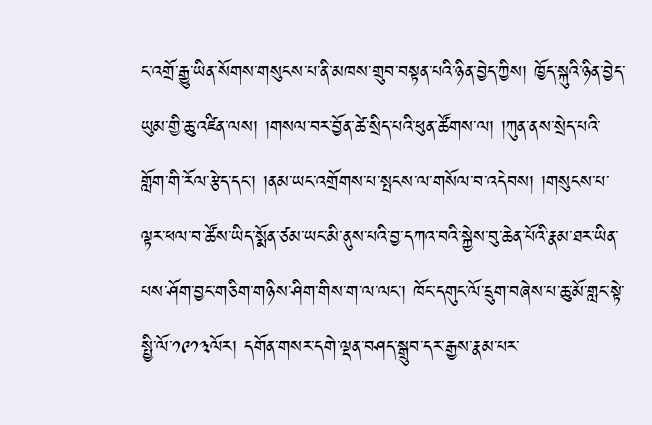ང་འགྲོ་རྒྱུ་ཡིན་སོགས་གསུངས་པ་ནི་མཁས་གྲུབ་བསྟན་པའི་ཉིན་བྱེད་ཀྱིས། ཁྱོད་སྐུའི་ཉིན་བྱེད་ཡུམ་གྱི་ཆུ་འཛིན་ལས། །གསལ་བར་བྱོན་ཚེ་སྲིད་པའི་ཕུན་ཚོགས་ལ། །ཀུན་ནས་སྲེད་པའི་གློག་གི་རོལ་རྩེད་དང་། །ནམ་ཡང་འགྲོགས་པ་སྤངས་ལ་གསོལ་བ་འདེབས། །གསུངས་པ་ལྟར་ཕལ་བ་ཚོས་ཡིད་སྨོན་ཙམ་ཡང་མི་ནུས་པའི་བྱ་དཀའ་བའི་སྐྱེས་བུ་ཆེན་པོའི་རྣམ་ཐར་ཡིན་པས་ཤོག་བྱང་གཅིག་གཉིས་ཤིག་གིས་ག་ལ་ལང་། ཁོང་དགུང་ལོ་དྲུག་བཞེས་པ་ཆུ་མོ་གླང་སྟེ་སྤྱི་ལོ་༡༩༡༣ལོར། དགོན་གསར་དགེ་ལྡན་བཤད་སྒྲུབ་དར་རྒྱས་རྣམ་པར་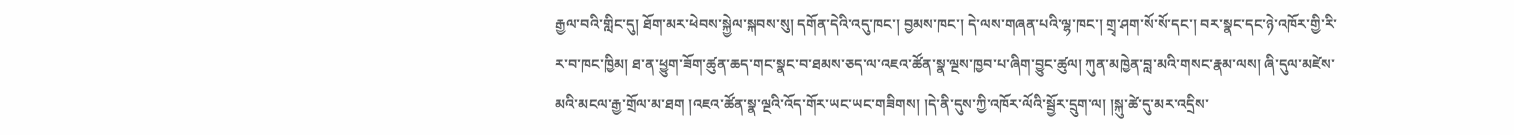རྒྱལ་བའི་གླིང་དུ། ཐོག་མར་ཕེབས་སྐྱེལ་སྐབས་སུ། དགོན་དེའི་འདུ་ཁང་། བྱམས་ཁང་། དེ་ལས་གཞན་པའི་ལྷ་ཁང་། གྲྭ་ཤག་སོ་སོ་དང་། བར་སྣང་དང་ཉེ་འཁོར་གྱི་རི་ར་བ་ཁང་ཁྱིམ། ཐ་ན་ཕྱུག་ཟོག་ཚུན་ཆད་གང་སྣང་བ་ཐམས་ཅད་ལ་འཇའ་ཚོན་སྣ་ལྔས་ཁྱབ་པ་ཞིག་བྱུང་ཚུལ། ཀུན་མཁྱེན་བླ་མའི་གསང་རྣམ་ལས། ཞི་དུལ་མཛེས་མའི་མངལ་རྒྱ་གྲོལ་མ་ཐག །འཇའ་ཚོན་སྣ་ལྔའི་འོད་གོར་ཡང་ཡང་གཟིགས། །དེ་ནི་དུས་ཀྱི་འཁོར་ལོའི་སྦྱོར་དྲུག་ལ། །སྐུ་ཚེ་དུ་མར་འདྲིས་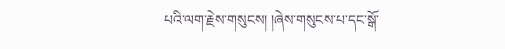པའི་ལག་རྗེས་གསུངས། །ཞེས་གསུངས་པ་དང་སྒོ་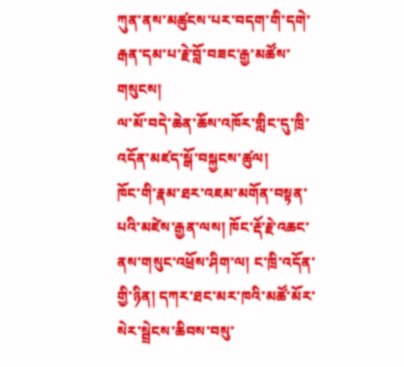ཀུན་ནས་མཚུངས་པར་བདག་གི་དགེ་རྒན་དམ་པ་རྗེ་བློ་བཟང་རྒྱ་མཚོས་གསུངས།
ལ་མོ་བདེ་ཆེན་ཆོས་འཁོར་གླིང་དུ་ཁྲི་འདོན་མཛད་སྒོ་བསྐྱངས་ཚུལ།
ཁོང་གི་རྣམ་ཐར་འཇམ་མགོན་བསྟན་པའི་མཛེས་རྒྱན་ལས། ཁོང་རྡོ་རྗེ་འཆང་ནས་གསུང་འཕྲོས་ཤིག་ལ། ང་ཁྲི་འདོན་གྱི་ཉིན། དཀར་ཐང་མར་ཁའི་མཚོ་མོར་སེར་སྦྲེངས་ཆིབས་བསུ་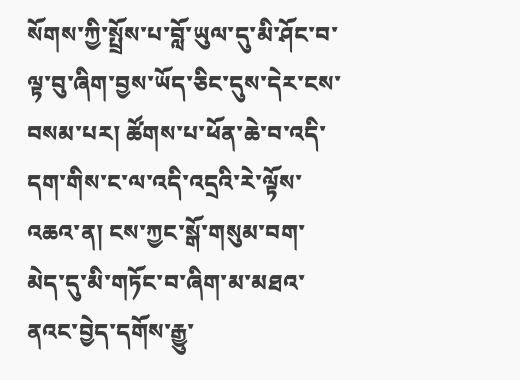སོགས་ཀྱི་སྤྲོས་པ་བློ་ཡུལ་དུ་མི་ཤོང་བ་ལྟ་བུ་ཞིག་བྱས་ཡོད་ཅིང་དུས་དེར་ངས་བསམ་པར། ཚོགས་པ་ཕོན་ཆེ་བ་འདི་དག་གིས་ང་ལ་འདི་འདྲའི་རེ་ལྟོས་འཆའ་ན། ངས་ཀྱང་སྒོ་གསུམ་བག་མེད་དུ་མི་གཏོང་བ་ཞིག་མ་མཐའ་ནའང་བྱེད་དགོས་རྒྱུ་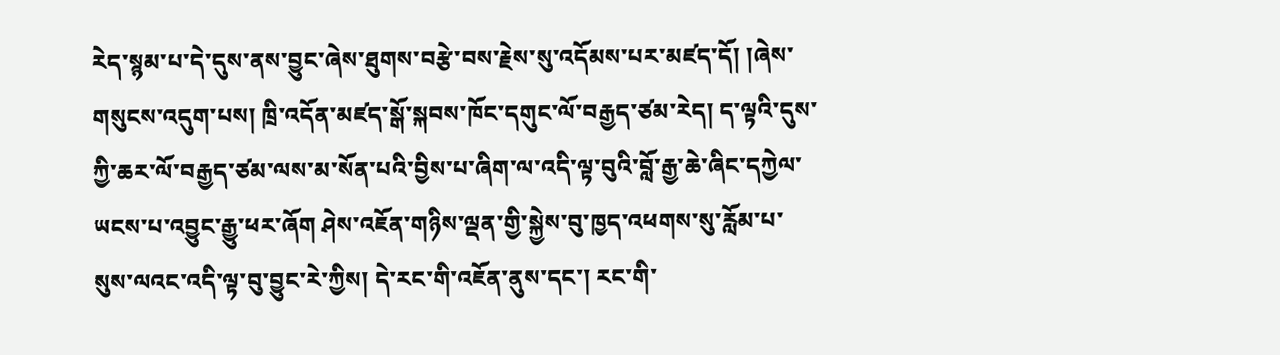རེད་སྙམ་པ་དེ་དུས་ནས་བྱུང་ཞེས་ཐུགས་བརྩེ་བས་རྗེས་སུ་འདོམས་པར་མཛད་དོ། །ཞེས་གསུངས་འདུག་པས། ཁྲི་འདོན་མཛད་སྒོ་སྐབས་ཁོང་དགུང་ལོ་བརྒྱད་ཙམ་རེད། ད་ལྟའི་དུས་ཀྱི་ཆར་ལོ་བརྒྱད་ཙམ་ལས་མ་སོན་པའི་བྱིས་པ་ཞིག་ལ་འདི་ལྟ་བུའི་བློ་རྒྱ་ཆེ་ཞིང་དཀྱེལ་ཡངས་པ་འབྱུང་རྒྱུ་ཕར་ཞོག ཤེས་འཇོན་གཉིས་ལྡན་གྱི་སྐྱེས་བུ་ཁྱད་འཕགས་སུ་རློམ་པ་སུས་ལའང་འདི་ལྟ་བུ་བྱུང་རེ་ཀྱིས། དེ་རང་གི་འཇོན་ནུས་དང་། རང་གི་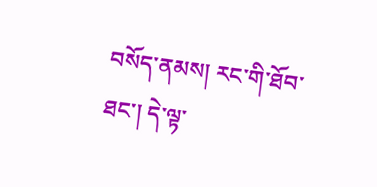བསོད་ནམས། རང་གི་ཐོབ་ཐང་། དེ་ལྟ་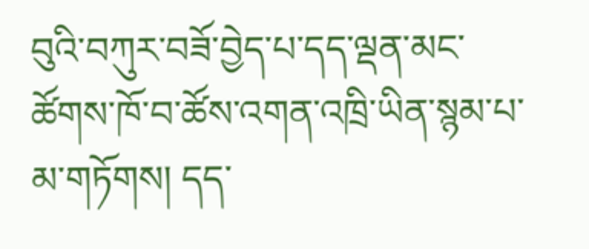བུའི་བཀུར་བཟོ་བྱེད་པ་དད་ལྡན་མང་ཚོགས་ཁོ་བ་ཚོས་འགན་འཁྲི་ཡིན་སྙམ་པ་མ་གཏོགས། དད་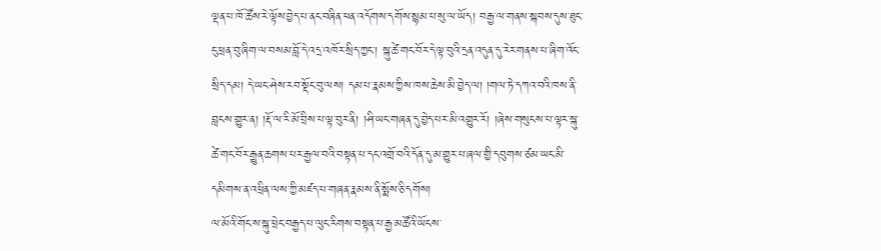ལྡན་པ་ཁོ་ཚོས་རེ་ལྟོས་བྱེད་པ་ནང་བཞིན་ཕན་འདོགས་དགོས་སྙམ་པ་སུ་ལ་ཡོད། བརྒྱ་ལ་གནས་སྐབས་དུས་ཐུང་ངུ་ཕྲན་བུ་ཞིག་ལ་བསམ་བློ་དེ་འདྲ་འཁོར་སྲིད་ཀྱང་། སྐུ་ཚེ་གང་བོར་དེ་ལྟ་བུའི་དྲན་འདུན་དུ་རེར་གནས་པ་ཞིག་འོང་སྲིད་དམ། དེ་ཡང་ཤེས་རབ་སྡོང་བུ་ལས། དམ་པ་རྣམས་ཀྱིས་ཁས་ཆེས་མི་བྱེད་ལ། །གལ་ཏེ་དཀའ་བའི་ཁས་ནི་བླངས་གྱུར་ན། །རྡོ་ལ་རི་མོ་བྲིས་པ་ལྟ་བུར་ནི། །ཤི་ཡང་གཞན་དུ་བྱེད་པར་མི་འགྱུར་རོ། །ཞེས་གསུངས་པ་ལྟར་སྐུ་ཚེ་གང་བོར་རྒྱུན་ཆགས་པར་རྒྱལ་བའི་བསྟན་པ་དང་འགྲོ་བའི་དོན་དུ་མ་གྱུར་པ་ཞལ་གྱི་དབུགས་ཙམ་ཡང་མི་དམིགས་ན་འཕྲིན་ལས་ཀྱི་མཛད་པ་གཞན་རྣམས་ནི་སྨོས་ཅི་དགོས།
ལ་མོའི་གོང་ས་སྐུ་ཕྲེང་བརྒྱད་པ་ལུང་རིགས་བསྟན་པ་རྒྱ་མཚོའི་ཡོངས་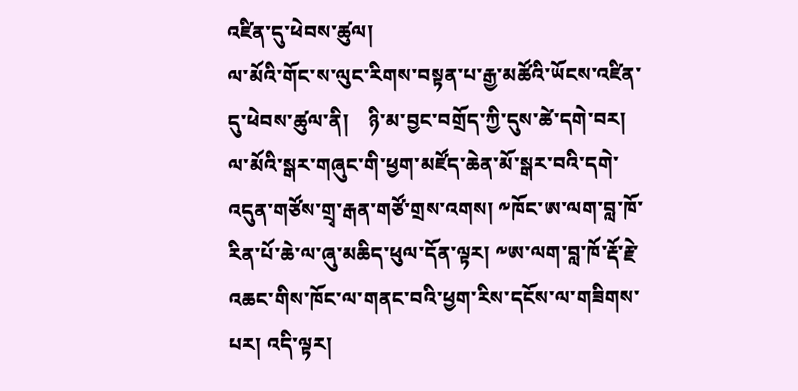འཛིན་དུ་ཕེབས་ཚུལ།
ལ་མོའི་གོང་ས་ལུང་རིགས་བསྟན་པ་རྒྱ་མཚོའི་ཡོངས་འཛིན་དུ་ཕེབས་ཚུལ་ནི།    ཉི་མ་བྱང་བགྲོད་ཀྱི་དུས་ཚེ་དགེ་བར། ལ་མོའི་སྒར་གཞུང་གི་ཕྱག་མཛོད་ཆེན་མོ་སྒར་བའི་དགེ་འདུན་གཙོས་གྲྭ་རྒན་གཙོ་གྲས་འགས། ༸ཁོང་ཨ་ལག་བླ་ཁོ་རིན་པོ་ཆེ་ལ་ཞུ་མཆིད་ཕུལ་དོན་ལྟར། ༸ཨ་ལག་བླ་ཁོ་རྡོ་རྗེ་འཆང་གིས་ཁོང་ལ་གནང་བའི་ཕྱག་རིས་དངོས་ལ་གཟིགས་པར། འདི་ལྟར།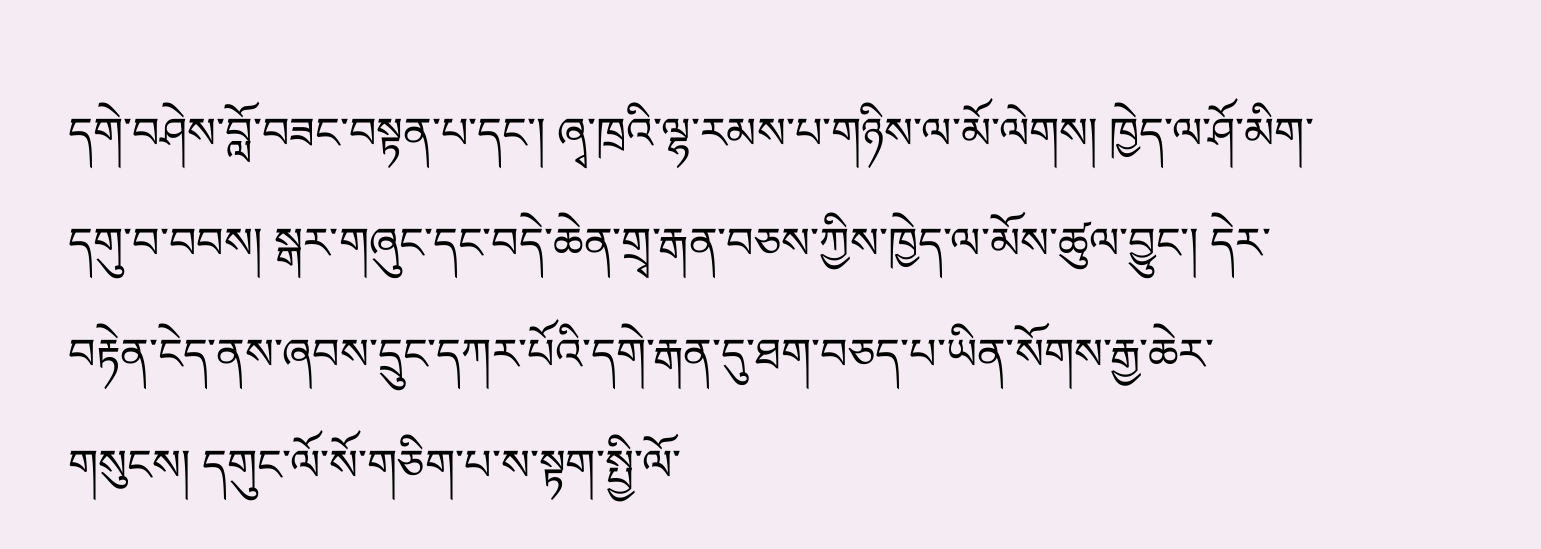དགེ་བཤེས་བློ་བཟང་བསྟན་པ་དང་། ཞྭ་ཁྲའི་ལྷ་རམས་པ་གཉིས་ལ་མོ་ལེགས། ཁྱེད་ལ་ཤོ་མིག་དགུ་བ་བབས། སྒར་གཞུང་དང་བདེ་ཆེན་གྲྭ་རྒན་བཅས་ཀྱིས་ཁྱེད་ལ་མོས་ཚུལ་བྱུང་། དེར་བརྟེན་ངེད་ནས་ཞབས་དྲུང་དཀར་པོའི་དགེ་རྒན་དུ་ཐག་བཅད་པ་ཡིན་སོགས་རྒྱ་ཆེར་གསུངས། དགུང་ལོ་སོ་གཅིག་པ་ས་སྟག་སྤྱི་ལོ་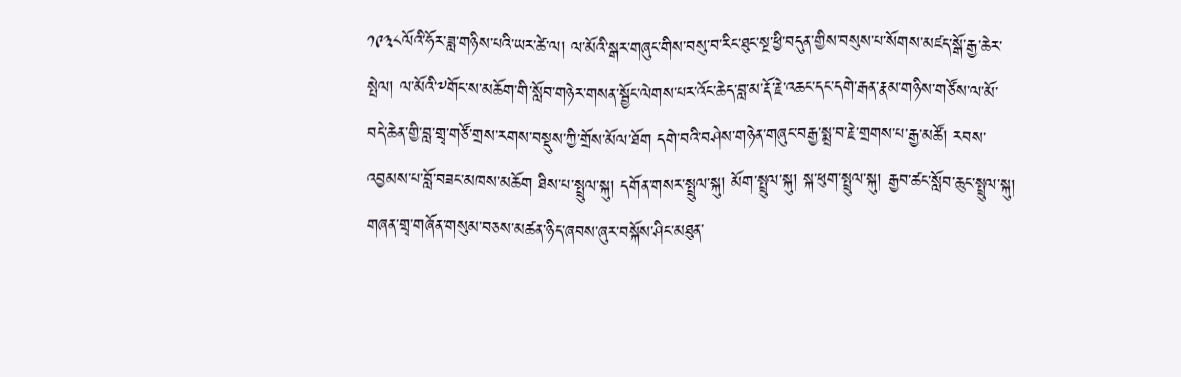༡༩༣༨ལོའི་ཧོར་ཟླ་གཉིས་པའི་ཡར་ཚེ་ལ། ལ་མོའི་སྒར་གཞུང་གིས་བསུ་བ་རིང་ཐུང་སྔ་ཕྱི་བདུན་གྱིས་བསུས་པ་སོགས་མཛད་སྒོ་རྒྱ་ཆེར་སྤེལ། ལ་མོའི་༸གོང་ས་མཆོག་གི་སློབ་གཉེར་གསན་སྦྱོང་ལེགས་པར་འོང་ཆེད་བླ་མ་རྡོ་རྗེ་འཆང་དང་དགེ་རྒན་རྣམ་གཉིས་གཙོས་ལ་མོ་བདེ་ཆེན་གྱི་བླ་གྲྭ་གཙོ་གྲས་རགས་བསྡུས་ཀྱི་གྲོས་མོལ་ཐོག དགེ་བའི་བཤེས་གཉེན་གཞུང་བརྒྱ་སྨྲ་བ་རྗེ་གྲགས་པ་རྒྱ་མཚོ། རབས་འབྱམས་པ་བློ་བཟང་མཁས་མཆོག ཐིས་པ་སྤྲུལ་སྐུ། དགོན་གསར་སྤྲུལ་སྐུ། མོག་སྤྲུལ་སྐུ། སྐ་ཕུག་སྤྲུལ་སྐུ། རྒྱབ་ཚང་སློབ་ཆུང་སྤྲུལ་སྐུ། གཞན་གྲྭ་གཞོན་གསུམ་བཅས་མཚན་ཉིད་ཞབས་ཞུར་བསྐོས་ཤིང་མཐུན་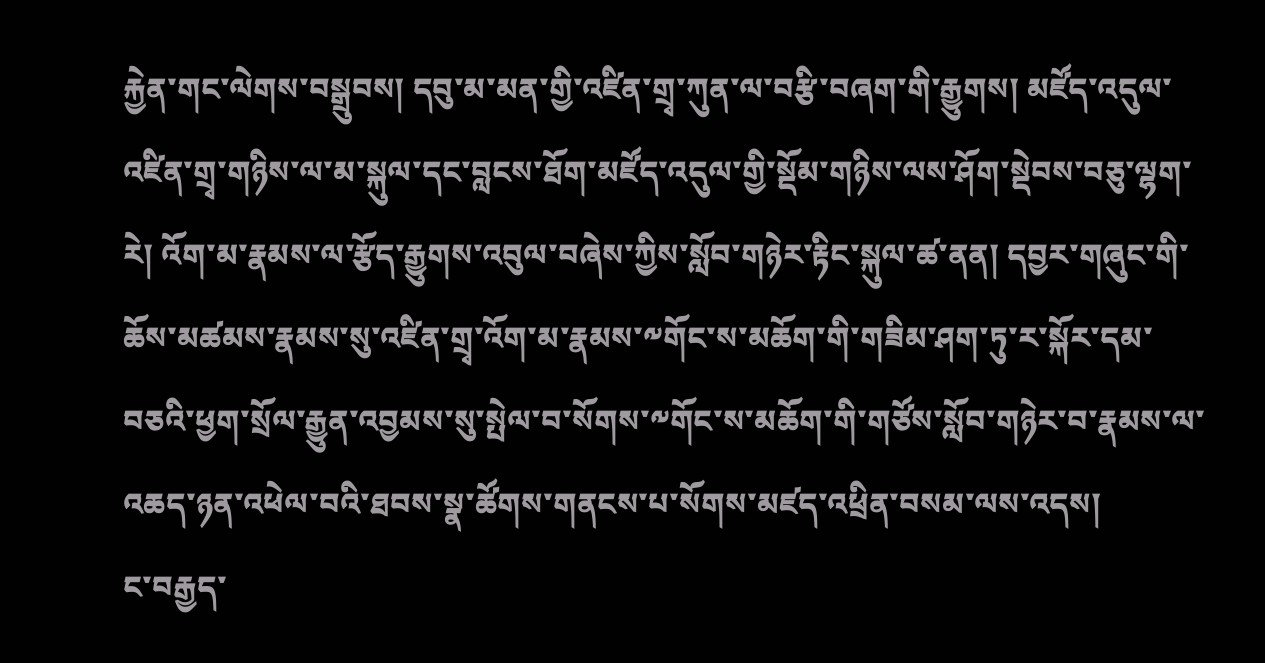རྐྱེན་གང་ལེགས་བསྒྲུབས། དབུ་མ་མན་གྱི་འཛིན་གྲྭ་ཀུན་ལ་བརྩི་བཞག་གི་རྒྱུགས། མཛོད་འདུལ་འཛིན་གྲྭ་གཉིས་ལ་མ་སྐུལ་དང་བླངས་ཐོག་མཛོད་འདུལ་གྱི་སྡོམ་གཉིས་ལས་ཤོག་སྡེབས་བཅུ་ལྷག་རེ། འོག་མ་རྣམས་ལ་རྩོད་རྒྱུགས་འབུལ་བཞེས་ཀྱིས་སློབ་གཉེར་རྟིང་སྐུལ་ཚ་ནན། དབྱར་གཞུང་གི་ཆོས་མཚམས་རྣམས་སུ་འཛིན་གྲྭ་འོག་མ་རྣམས་༸གོང་ས་མཆོག་གི་གཟིམ་ཤག་ཏུ་ར་སྐོར་དམ་བཅའི་ཕྱག་སྲོལ་རྒྱུན་འབྱམས་སུ་སྤེལ་བ་སོགས་༸གོང་ས་མཆོག་གི་གཙོས་སློབ་གཉེར་བ་རྣམས་ལ་འཆད་ཉན་འཕེལ་བའི་ཐབས་སྣ་ཚོགས་གནངས་པ་སོགས་མཛད་འཕྲིན་བསམ་ལས་འདས།
ང་བརྒྱད་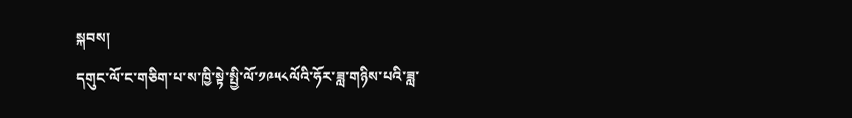སྐབས།
དགུང་ལོ་ང་གཅིག་པ་ས་ཁྱི་སྟེ་སྤྱི་ལོ་༡༩༥༨ལོའི་ཧོར་ཟླ་གཉིས་པའི་ཟླ་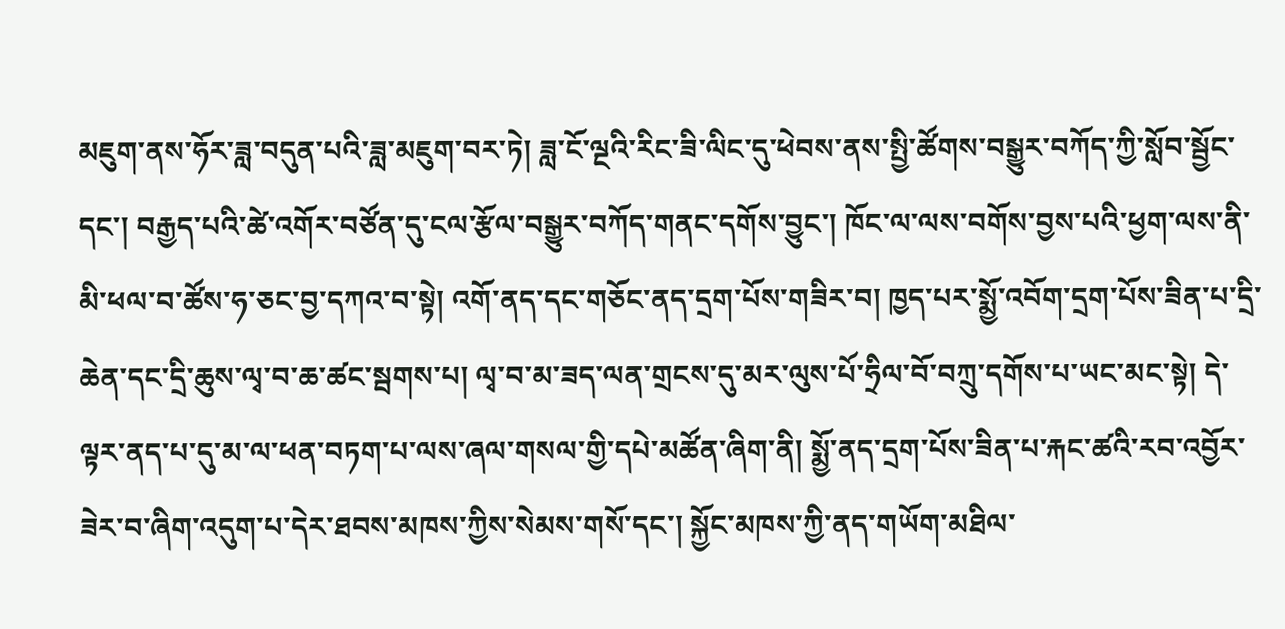མཇུག་ནས་ཧོར་ཟླ་བདུན་པའི་ཟླ་མཇུག་བར་ཏེ། ཟླ་ངོ་ལྔའི་རིང་ཟི་ལིང་དུ་ཕེབས་ནས་སྤྱི་ཚོགས་བསྒྱུར་བཀོད་ཀྱི་སློབ་སྦྱོང་དང་། བརྒྱད་པའི་ཚེ་འགོར་བཙོན་དུ་ངལ་རྩོལ་བསྒྱུར་བཀོད་གནང་དགོས་བྱུང་། ཁོང་ལ་ལས་བགོས་བྱས་པའི་ཕྱག་ལས་ནི་མི་ཕལ་བ་ཚོས་ཧ་ཅང་བྱ་དཀའ་བ་སྟེ། འགོ་ནད་དང་གཅོང་ནད་དྲག་པོས་གཟིར་བ། ཁྱད་པར་སྨྱོ་འབོག་དྲག་པོས་ཟིན་པ་དྲི་ཆེན་དང་དྲི་ཆུས་ལྭ་བ་ཆ་ཚང་སྦགས་པ། ལྭ་བ་མ་ཟད་ལན་གྲངས་དུ་མར་ལུས་པོ་ཧྲིལ་བོ་བཀྲུ་དགོས་པ་ཡང་མང་སྟེ། དེ་ལྟར་ནད་པ་དུ་མ་ལ་ཕན་བཏག་པ་ལས་ཞལ་གསལ་གྱི་དཔེ་མཚོན་ཞིག་ནི། སྨྱོ་ནད་དྲག་པོས་ཟིན་པ་རྐང་ཚའི་རབ་འབྱོར་ཟེར་བ་ཞིག་འདུག་པ་དེར་ཐབས་མཁས་ཀྱིས་སེམས་གསོ་དང་། སྐྱོང་མཁས་ཀྱི་ནད་གཡོག་མཐིལ་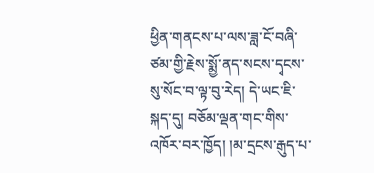ཕྱིན་གནངས་པ་ལས་ཟླ་ངོ་བཞི་ཙམ་གྱི་རྗེས་སྨྱོ་ནད་སངས་དྭངས་སུ་སོང་བ་ལྟ་བུ་རེད། དེ་ཡང་ཇི་སྐད་དུ། བཅོམ་ལྡན་གང་གིས་འཁོར་བར་ཁྱོད། །མ་དྲངས་རྒུད་པ་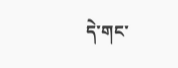དེ་གང་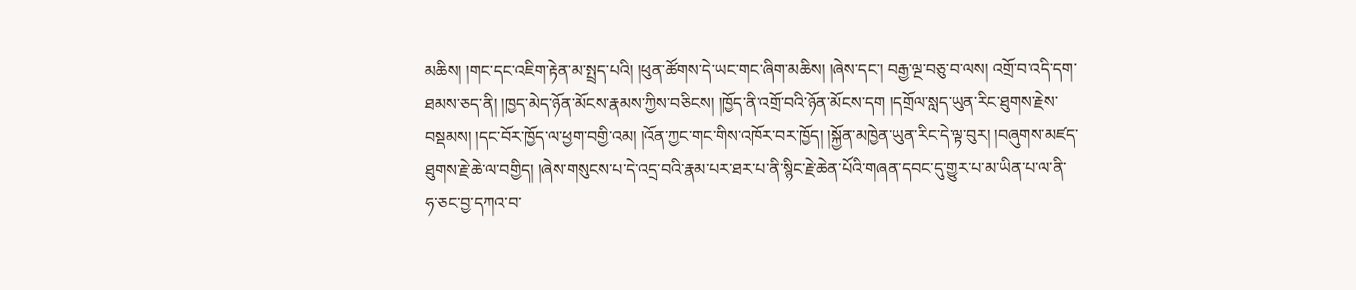མཆིས། །གང་དང་འཇིག་རྟེན་མ་སྤྲད་པའི། །ཕུན་ཚོགས་དེ་ཡང་གང་ཞིག་མཆིས། །ཞེས་དང་། བརྒྱ་ལྔ་བཅུ་བ་ལས། འགྲོ་བ་འདི་དག་ཐམས་ཅད་ནི། །ཁྱད་མེད་ཉོན་མོངས་རྣམས་ཀྱིས་བཅིངས། །ཁྱོད་ནི་འགྲོ་བའི་ཉོན་མོངས་དག །དགྲོལ་སླད་ཡུན་རིང་ཐུགས་རྗེས་བསྡམས། །དང་བོར་ཁྱོད་ལ་ཕྱག་བགྱི་འམ། །འོན་ཀྱང་གང་གིས་འཁོར་བར་ཁྱོད། །སྐྱོན་མཁྱེན་ཡུན་རིང་དེ་ལྟ་བུར། །བཞུགས་མཛད་ཐུགས་རྗེ་ཆེ་ལ་བགྱིད། །ཞེས་གསུངས་པ་དེ་འདྲ་བའི་རྣམ་པར་ཐར་པ་ནི་སྙིང་རྗེ་ཆེན་པོའི་གཞན་དབང་དུ་གྱུར་པ་མ་ཡིན་པ་ལ་ནི་ཧ་ཅང་བྱ་དཀའ་བ་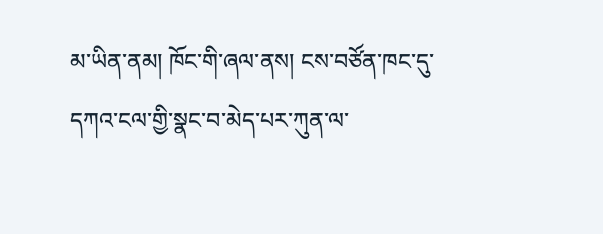མ་ཡིན་ནམ། ཁོང་གི་ཞལ་ནས། ངས་བཙོན་ཁང་དུ་དཀའ་ངལ་གྱི་སྣང་བ་མེད་པར་ཀུན་ལ་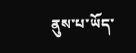ནུས་པ་ཡོད་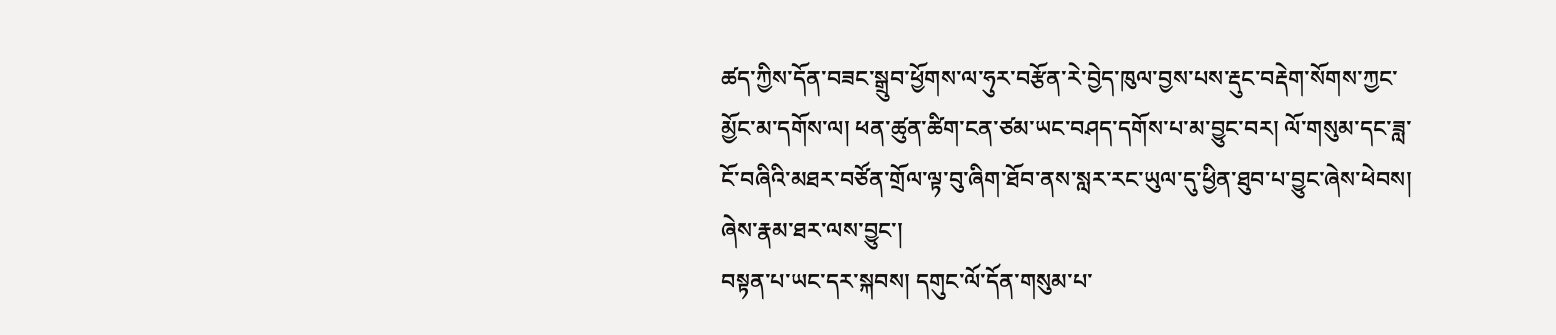ཚད་ཀྱིས་དོན་བཟང་སྒྲུབ་ཕྱོགས་ལ་ཧུར་བརྩོན་རེ་བྱེད་ཁུལ་བྱས་པས་རྡུང་བརྡེག་སོགས་ཀྱང་མྱོང་མ་དགོས་ལ། ཕན་ཚུན་ཚིག་ངན་ཙམ་ཡང་བཤད་དགོས་པ་མ་བྱུང་བར། ལོ་གསུམ་དང་ཟླ་ངོ་བཞིའི་མཐར་བཙོན་གྲོལ་ལྟ་བུ་ཞིག་ཐོབ་ནས་སླར་རང་ཡུལ་དུ་ཕྱིན་ཐུབ་པ་བྱུང་ཞེས་ཕེབས། ཞེས་རྣམ་ཐར་ལས་བྱུང་།
བསྟན་པ་ཡང་དར་སྐབས། དགུང་ལོ་དོན་གསུམ་པ་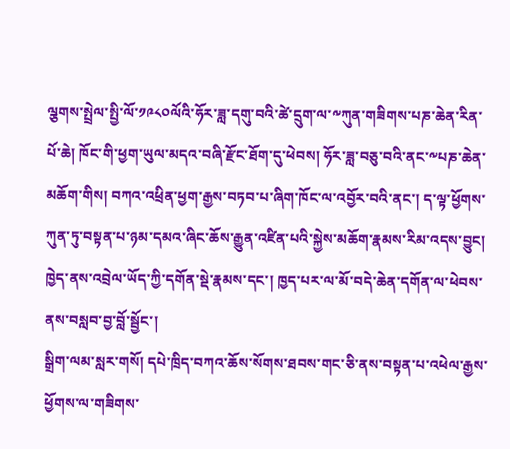ལྕགས་སྤྲེལ་སྤྱི་ལོ་༡༩༨༠ལོའི་ཧོར་ཟླ་དགུ་བའི་ཚེ་དྲུག་ལ་༸ཀུན་གཟིགས་པཎ་ཆེན་རིན་པོ་ཆེ། ཁོང་གི་ཕྱག་ཡུལ་མདའ་བཞི་རྫོང་ཐོག་དུ་ཕེབས། ཧོར་ཟླ་བཅུ་བའི་ནང་༸པཎ་ཆེན་མཆོག་གིས། བཀའ་འཕྲིན་ཕྱག་རྒྱས་བཏབ་པ་ཞིག་ཁོང་ལ་འབྱོར་བའི་ནང་། ད་ལྟ་ཕྱོགས་ཀུན་ཏུ་བསྟན་པ་ཉམ་དམའ་ཞིང་ཆོས་རྒྱུན་འཛིན་པའི་སྐྱེས་མཆོག་རྣམས་རིམ་འདས་བྱུང། ཁྱེད་ནས་འབྲེལ་ཡོད་ཀྱི་དགོན་སྡེ་རྣམས་དང་། ཁྱད་པར་ལ་མོ་བདེ་ཆེན་དགོན་ལ་ཕེབས་ནས་བསླབ་བྱ་བློ་སྦྱོང་།
སྒྲིག་ལམ་སླར་གསོ། དཔེ་ཁྲིད་བཀའ་ཆོས་སོགས་ཐབས་གང་ཅི་ནས་བསྟན་པ་འཕེལ་རྒྱས་ཕྱོགས་ལ་གཟིགས་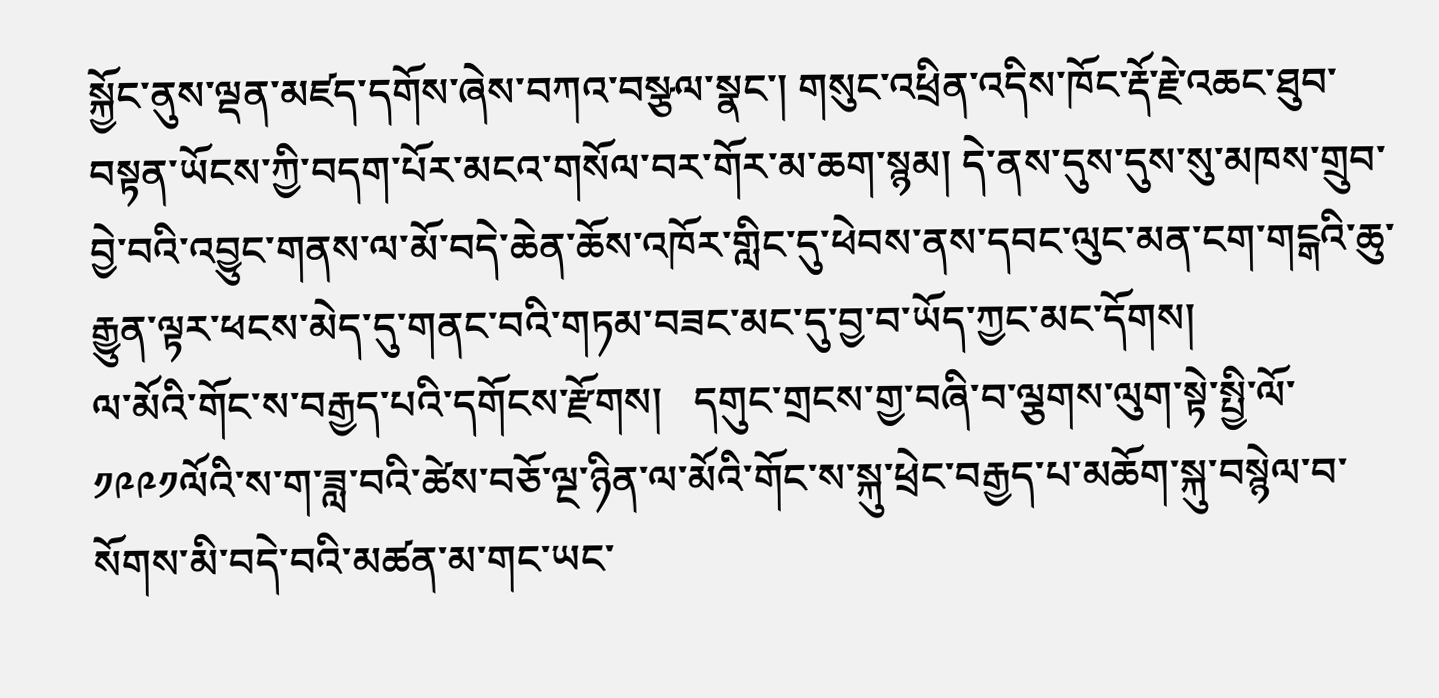སྐྱོང་ནུས་ལྡན་མཛད་དགོས་ཞེས་བཀའ་བསྩལ་སྣང་། གསུང་འཕྲིན་འདིས་ཁོང་རྡོ་རྗེ་འཆང་ཐུབ་བསྟན་ཡོངས་ཀྱི་བདག་པོར་མངའ་གསོལ་བར་གོར་མ་ཆག་སྙམ། དེ་ནས་དུས་དུས་སུ་མཁས་གྲུབ་བྱེ་བའི་འབྱུང་གནས་ལ་མོ་བདེ་ཆེན་ཆོས་འཁོར་གླིང་དུ་ཕེབས་ནས་དབང་ལུང་མན་ངག་གངྒའི་ཆུ་རྒྱུན་ལྟར་ཕངས་མེད་དུ་གནང་བའི་གཏམ་བཟང་མང་དུ་བྱ་བ་ཡོད་ཀྱང་མང་དོགས།
ལ་མོའི་གོང་ས་བརྒྱད་པའི་དགོངས་རྫོགས།   དགུང་གྲངས་གྱ་བཞི་བ་ལྕགས་ལུག་སྟེ་སྤྱི་ལོ་༡༩༩༡ལོའི་ས་ག་ཟླ་བའི་ཚེས་བཅོ་ལྔ་ཉིན་ལ་མོའི་གོང་ས་སྐུ་ཕྲེང་བརྒྱད་པ་མཆོག་སྐུ་བསྙེལ་བ་སོགས་མི་བདེ་བའི་མཚན་མ་གང་ཡང་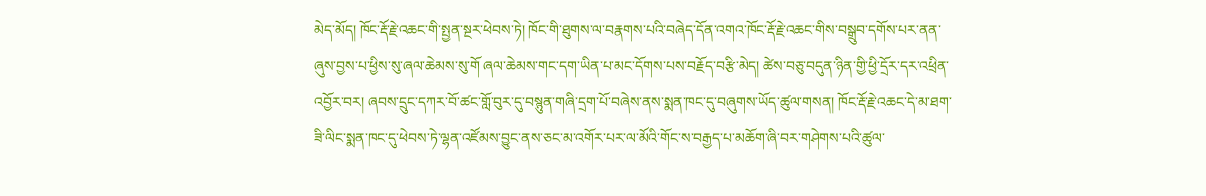མེད་མོད། ཁོང་རྡོ་རྗེ་འཆང་གི་སྤྱན་སྔར་ཕེབས་ཏེ། ཁོང་གི་ཐུགས་ལ་བརྣགས་པའི་བཞེད་དོན་འགའ་ཁོང་རྡོ་རྗེ་འཆང་གིས་བསྒྲུབ་དགོས་པར་ནན་ཞུས་བྱས་པ་ཕྱིས་སུ་ཞལ་ཆེམས་སུ་གོ ཞལ་ཆེམས་གང་དག་ཡིན་པ་མང་དོགས་པས་བརྗོད་བརྩི་མེད། ཚེས་བཅུ་བདུན་ཉིན་གྱི་ཕྱི་དྲོར་དར་འཕྲིན་འབྱོར་བར། ཞབས་དྲུང་དཀར་བོ་ཚང་གློ་བུར་དུ་བསྙུན་གཞི་དྲག་པོ་བཞེས་ནས་སྨན་ཁང་དུ་བཞུགས་ཡོད་ཚུལ་གསན། ཁོང་རྡོ་རྗེ་འཆང་དེ་མ་ཐག་ཟི་ལིང་སྨན་ཁང་དུ་ཕེབས་ཏེ་ལྷན་འཛོམས་བྱུང་ནས་ཅང་མ་འགོར་པར་ལ་མོའི་གོང་ས་བརྒྱད་པ་མཆོག་ཞི་བར་གཤེགས་པའི་ཚུལ་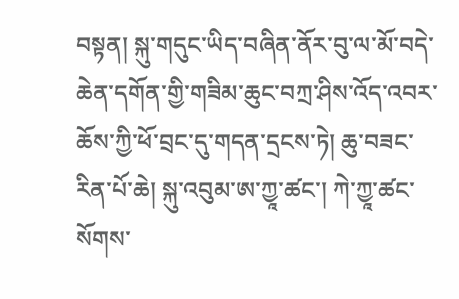བསྟན། སྐུ་གདུང་ཡིད་བཞིན་ནོར་བུ་ལ་མོ་བདེ་ཆེན་དགོན་གྱི་གཟིམ་ཆུང་བཀྲ་ཤིས་འོད་འབར་ཆོས་ཀྱི་ཕོ་བྲང་དུ་གདན་དྲངས་ཏེ། ཆུ་བཟང་རིན་པོ་ཆེ། སྐུ་འབུམ་ཨ་ཀྱཱ་ཚང་། ཀེ་ཀྱཱ་ཚང་སོགས་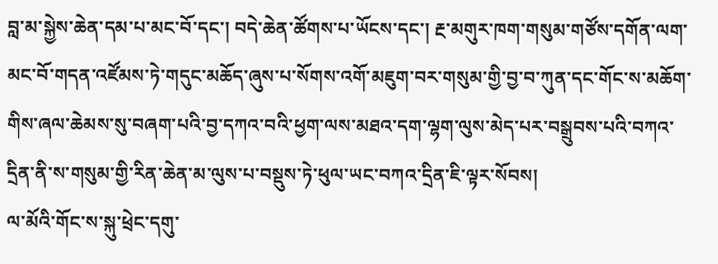བླ་མ་སྐྱེས་ཆེན་དམ་པ་མང་བོ་དང་། བདེ་ཆེན་ཚོགས་པ་ཡོངས་དང་། རྔ་མགུར་ཁག་གསུམ་གཙོས་དགོན་ལག་མང་བོ་གདན་འཛོམས་ཏེ་གདུང་མཆོད་ཞུས་པ་སོགས་འགོ་མཇུག་བར་གསུམ་གྱི་བྱ་བ་ཀུན་དང་གོང་ས་མཆོག་གིས་ཞལ་ཆེམས་སུ་བཞག་པའི་བྱ་དཀའ་བའི་ཕྱག་ལས་མཐའ་དག་ལྷག་ལུས་མེད་པར་བསྒྲུབས་པའི་བཀའ་དྲིན་ནི་ས་གསུམ་གྱི་རིན་ཆེན་མ་ལུས་པ་བསྡུས་ཏེ་ཕུལ་ཡང་བཀའ་དྲིན་ཇི་ལྟར་སོབས།
ལ་མོའི་གོང་ས་སྐུ་ཕྲེང་དགུ་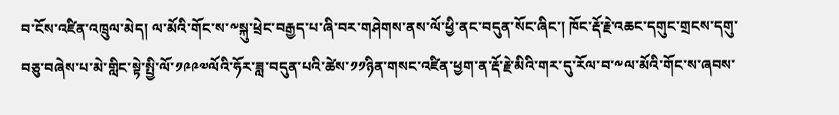བ་ངོས་འཛིན་འཁྲུལ་མེད། ལ་མོའི་གོང་ས་༸སྐུ་ཕྲེང་བརྒྱད་པ་ཞི་བར་གཤེགས་ནས་ལོ་ཕྱི་ནང་བདུན་སོང་ཞིང་། ཁོང་རྡོ་རྗེ་འཆང་དགུང་གྲངས་དགུ་བཅུ་བཞེས་པ་མེ་གླིང་སྟེ་སྤྱི་ལོ་༡༩༩༧ལོའི་ཧོར་ཟླ་བདུན་པའི་ཚེས་༡༡ཉིན་གསང་འཛིན་ཕྱག་ན་རྡོ་རྗེ་མིའི་གར་དུ་རོལ་བ་༸ལ་མོའི་གོང་ས་ཞབས་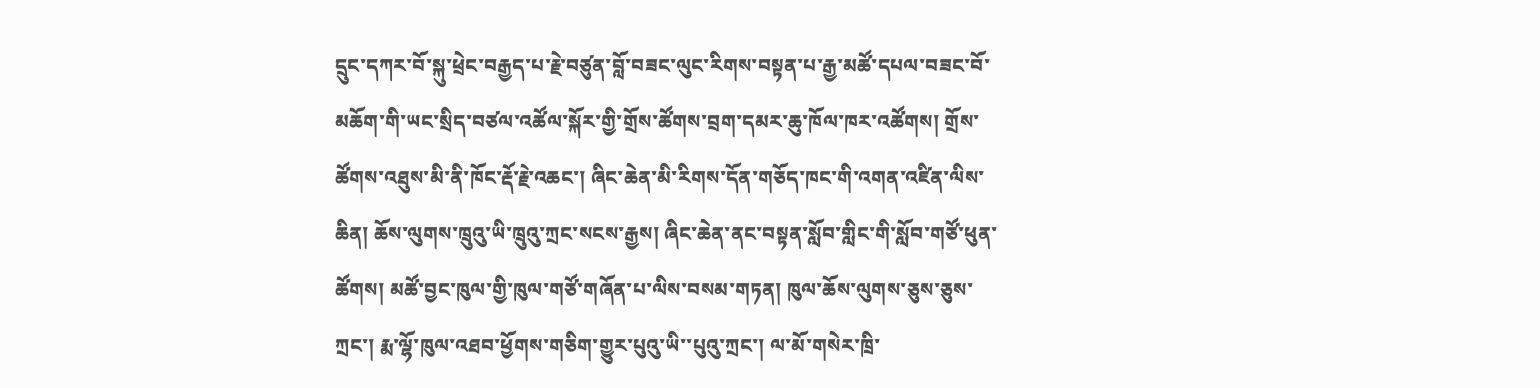དྲུང་དཀར་བོ་སྐུ་ཕྲེང་བརྒྱད་པ་རྗེ་བཙུན་བློ་བཟང་ལུང་རིགས་བསྟན་པ་རྒྱ་མཚོ་དཔལ་བཟང་བོ་མཆོག་གི་ཡང་སྲིད་བཙལ་འཚོལ་སྐོར་གྱི་གྲོས་ཚོགས་བྲག་དམར་ཆུ་ཁོལ་ཁར་འཚོགས། གྲོས་ཚོགས་འཐུས་མི་ནི་ཁོང་རྡོ་རྗེ་འཆང་། ཞིང་ཆེན་མི་རིགས་དོན་གཅོད་ཁང་གི་འགན་འཛིན་ལིས་ཆིན། ཆོས་ལུགས་ཁྲུའུ་ཡི་ཁྲུའུ་ཀྲང་སངས་རྒྱས། ཞིང་ཆེན་ནང་བསྟན་སློབ་གླིང་གི་སློབ་གཙོ་ཕུན་ཚོགས། མཚོ་བྱང་ཁུལ་གྱི་ཁུལ་གཙོ་གཞོན་པ་ལིས་བསམ་གཏན། ཁུལ་ཆོས་ལུགས་ཅུས་ཅུས་ཀྲང་། རྨ་ལྷོ་ཁུལ་འཐབ་ཕྱོགས་གཅིག་གྱུར་པུའུ་ཡི་་པུའུ་ཀྲང་། ལ་མོ་གསེར་ཁྲི་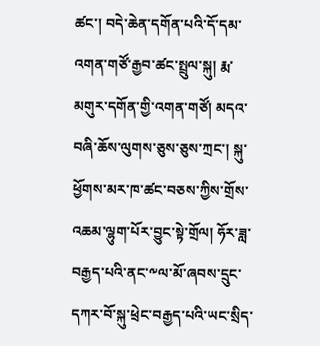ཚང་། བདེ་ཆེན་དགོན་པའི་དོ་དམ་འགན་གཙོ་རྒྱབ་ཚང་སྤྲུལ་སྐུ། རྨ་མགུར་དགོན་གྱི་འགན་གཙོ། མདའ་བཞི་ཆོས་ལུགས་ཅུས་ཅུས་ཀྲང་། སྐུ་ཕྱོགས་མར་ཁ་ཚང་བཅས་ཀྱིས་གྲོས་འཆམ་ལྷུག་པོར་བྱུང་སྟེ་གྲོལ། ཧོར་ཟླ་བརྒྱད་པའི་ནང་༸ལ་མོ་ཞབས་དྲུང་དཀར་བོ་སྐུ་ཕྲེང་བརྒྱད་པའི་ཡང་སྲིད་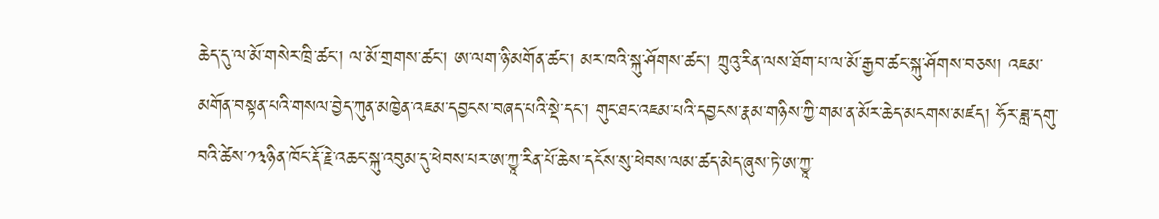ཆེད་དུ་ལ་མོ་གསེར་ཁྲི་ཚང་། ལ་མོ་གྲགས་ཚང་། ཨ་ལག་ཉི་མགོན་ཚང་། མར་ཁའི་སྐུ་ཤོགས་ཚང་། ཀྲུའུ་རིན་ལས་ཐོག་པ་ལ་མོ་རྒྱབ་ཚང་སྐུ་ཤོགས་བཅས། འཇམ་མགོན་བསྟན་པའི་གསལ་བྱེད་ཀུན་མཁྱེན་འཇམ་དབྱངས་བཞད་པའི་སྡེ་དང་། གུང་ཐང་འཇམ་པའི་དབྱངས་རྣམ་གཉིས་ཀྱི་གམ་ན་མོར་ཆེད་མངགས་མཛད། ཧོར་ཟླ་དགུ་བའི་ཚེས་༡༣ཉིན་ཁོང་རྡོ་རྗེ་འཆང་སྐུ་འབུམ་དུ་ཕེབས་པར་ཨ་ཀྱཱ་རིན་པོ་ཆེས་དངོས་སུ་ཕེབས་ལམ་ཚད་མེད་ཞུས་ཏེ་ཨ་ཀྱཱ་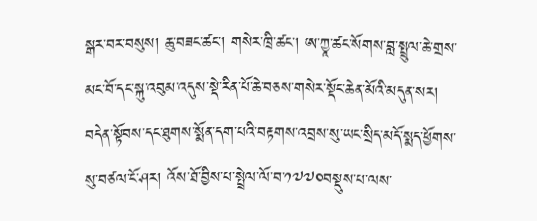སྒར་བར་བསུས། ཆུ་བཟང་ཚང་། གསེར་ཁྲི་ཚང་། ཨ་ཀྱཱ་ཚང་སོགས་བླ་སྤྲུལ་ཆེ་གྲས་མང་བོ་དང་སྐུ་འབུམ་འདུས་སྡེ་རིན་པོ་ཆེ་བཅས་གསེར་སྡོང་ཆེན་མོའི་མདུན་སར། བདེན་སྟོབས་དང་ཐུགས་སྨོན་དག་པའི་བརྟགས་འབྲས་སུ་ཡང་སྲིད་མདོ་སྨད་ཕྱོགས་སུ་བཙལ་ངོ་ཤར། འོས་ཐོ་བྱིས་པ་སྤྲེལ་ལོ་བ་༡༧༧༠བསྡུས་པ་ལས་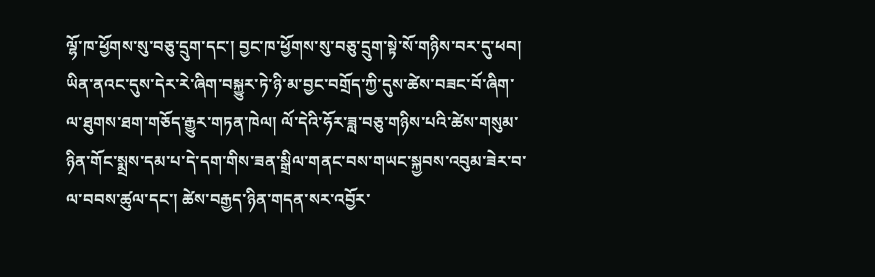ལྷོ་ཁ་ཕྱོགས་སུ་བཅུ་དྲུག་དང་། བྱང་ཁ་ཕྱོགས་སུ་བཅུ་དྲུག་སྟེ་སོ་གཉིས་བར་དུ་ཕབ། ཡིན་ནའང་དུས་དེར་རེ་ཞིག་བསྐྱུར་ཏེ་ཉི་མ་བྱང་བགྲོད་ཀྱི་དུས་ཚེས་བཟང་བོ་ཞིག་ལ་ཐུགས་ཐག་གཅོད་རྒྱུར་གཏན་ཁེལ། ལོ་དེའི་ཧོར་ཟླ་བཅུ་གཉིས་པའི་ཚེས་གསུམ་ཉིན་གོང་སྨྲས་དམ་པ་དེ་དག་གིས་ཟན་སྒྲིལ་གནང་བས་གཡང་སྐྱབས་འབུམ་ཟེར་བ་ལ་བབས་ཚུལ་དང་། ཚེས་བརྒྱད་ཉིན་གདན་སར་འབྱོར་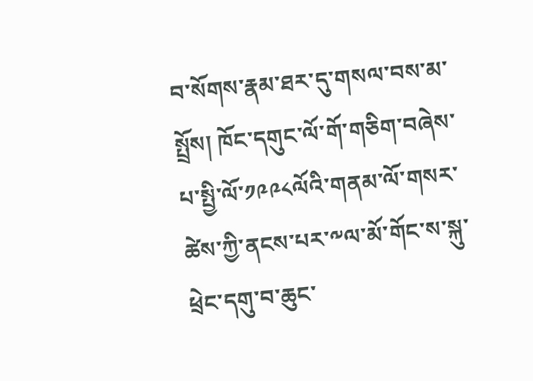བ་སོགས་རྣམ་ཐར་དུ་གསལ་བས་མ་སྤྲོས། ཁོང་དགུང་ལོ་གོ་གཅིག་བཞེས་པ་སྤྱི་ལོ་༡༩༩༨ལོའི་གནམ་ལོ་གསར་ཚེས་ཀྱི་ནངས་པར་༸ལ་མོ་གོང་ས་སྐུ་ཕྲེང་དགུ་བ་ཆུང་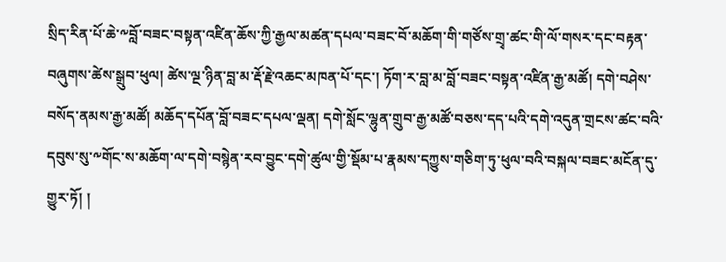སྲིད་རིན་པོ་ཆེ་༸བློ་བཟང་བསྟན་འཛིན་ཆོས་ཀྱི་རྒྱལ་མཚན་དཔལ་བཟང་བོ་མཆོག་གི་གཙོས་གྲྭ་ཚང་གི་ལོ་གསར་དང་བརྟན་བཞུགས་ཚེས་སྒྲུབ་ཕུལ། ཚེས་ལྔ་ཉིན་བླ་མ་རྡོ་རྗེ་འཆང་མཁན་པོ་དང་། ཏོག་ར་བླ་མ་བློ་བཟང་བསྟན་འཛིན་རྒྱ་མཚོ། དགེ་བཤེས་བསོད་ནམས་རྒྱ་མཚོ། མཆོད་དཔོན་བློ་བཟང་དཔལ་ལྡན། དགེ་སློང་ལྷུན་གྲུབ་རྒྱ་མཚོ་བཅས་དད་པའི་དགེ་འདུན་གྲངས་ཚང་བའི་དབུས་སུ་༸གོང་ས་མཆོག་ལ་དགེ་བསྙེན་རབ་བྱུང་དགེ་ཚུལ་གྱི་སྡོམ་པ་རྣམས་དཀྱུས་གཅིག་ཏུ་ཕུལ་བའི་བསྐལ་བཟང་མངོན་དུ་གྱུར་ཏོ། །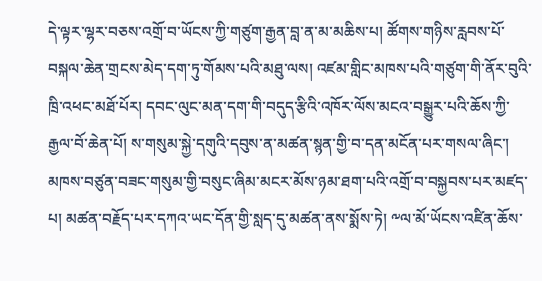དེ་ལྟར་ལྷར་བཅས་འགྲོ་བ་ཡོངས་ཀྱི་གཙུག་རྒྱན་བླ་ན་མ་མཆིས་པ། ཚོགས་གཉིས་རླབས་པོ་བསྐལ་ཆེན་གྲངས་མེད་དག་ཏུ་གོམས་པའི་མཐུ་ལས། འཛམ་གླིང་མཁས་པའི་གཙུག་གི་ནོར་བུའི་ཁྲི་འཕང་མཐོ་པོར། དབང་ལུང་མན་དག་གི་བདུད་རྩིའི་འཁོར་ལོས་མངའ་བསྒྱུར་པའི་ཆོས་ཀྱི་རྒྱལ་བོ་ཆེན་པོ། ས་གསུམ་སྐྱེ་དགུའི་དབུས་ན་མཚན་སྙན་གྱི་བ་དན་མངོན་པར་གསལ་ཞིང་། མཁས་བཙུན་བཟང་གསུམ་གྱི་བསུང་ཞིམ་མངར་མོས་ཉམ་ཐག་པའི་འགྲོ་བ་བསྐྱབས་པར་མཛད་པ། མཚན་བརྗོད་པར་དཀའ་ཡང་དོན་གྱི་སླད་དུ་མཚན་ནས་སྨོས་ཏེ། ༸ལ་མོ་ཡོངས་འཛིན་ཆོས་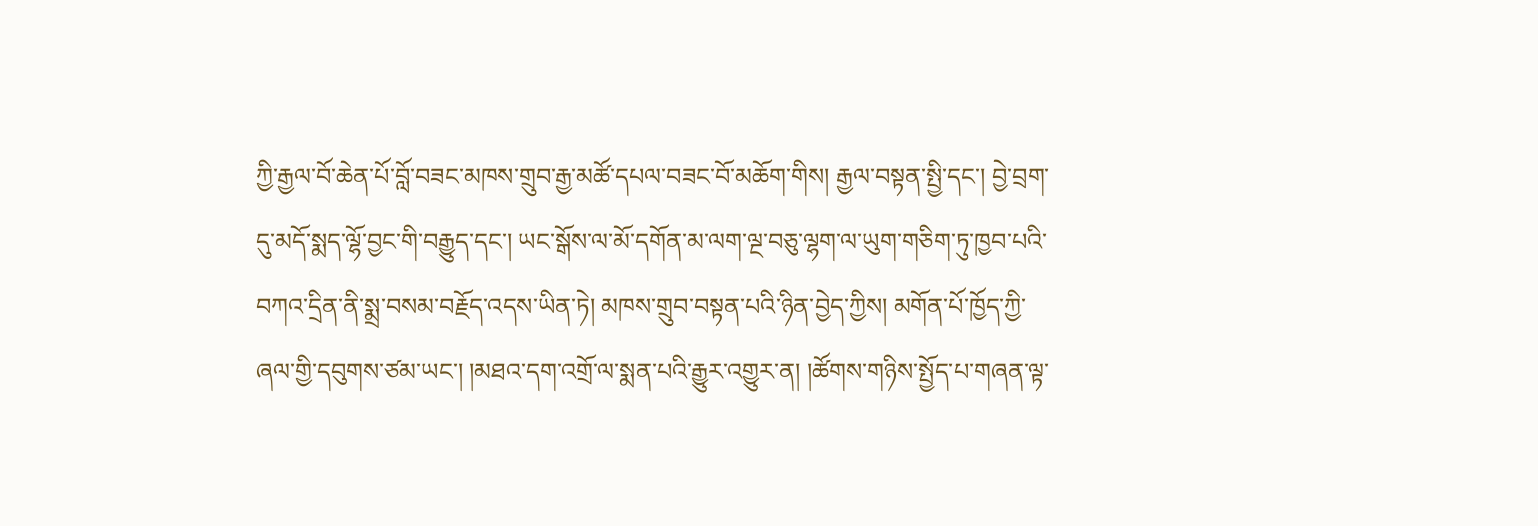ཀྱི་རྒྱལ་བོ་ཆེན་པོ་བློ་བཟང་མཁས་གྲུབ་རྒྱ་མཚོ་དཔལ་བཟང་བོ་མཆོག་གིས། རྒྱལ་བསྟན་སྤྱི་དང་། བྱེ་བྲག་དུ་མདོ་སྨད་ལྷོ་བྱང་གི་བརྒྱུད་དང་། ཡང་སྒོས་ལ་མོ་དགོན་མ་ལག་ལྔ་བཅུ་ལྷག་ལ་ཡུག་གཅིག་ཏུ་ཁྱབ་པའི་བཀའ་དྲིན་ནི་སྨྲ་བསམ་བརྗོད་འདས་ཡིན་ཏེ། མཁས་གྲུབ་བསྟན་པའི་ཉིན་བྱེད་ཀྱིས། མགོན་པོ་ཁྱོད་ཀྱི་ཞལ་གྱི་དབུགས་ཙམ་ཡང་། །མཐའ་དག་འགྲོ་ལ་སྨན་པའི་རྒྱུར་འགྱུར་ན། །ཚོགས་གཉིས་སྤྱོད་པ་གཞན་ལྟ་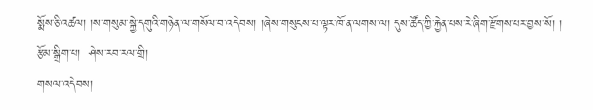སྨོས་ཅི་འཚལ། །ས་གསུམ་སྐྱེ་དགུའི་གཉེན་ལ་གསོལ་བ་འདེབས། །ཞེས་གསུངས་པ་ལྟར་ཁོ་ན་ལགས་ལ། དུས་ཚོད་ཀྱི་རྐྱེན་པས་རེ་ཞིག་རྫོགས་པར་བྱས་སོ། །
རྩོམ་སྒྲིག་པ།  ཤེས་རབ་རལ་གྲི།
གསལ་འདེབས།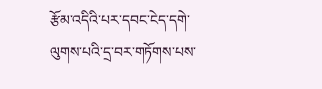རྩོམ་འདིའི་པར་དབང་ངེད་དགེ་ལུགས་པའི་དྲ་བར་གཏོགས་པས་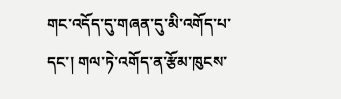གང་འདོད་དུ་གཞན་དུ་མི་འགོད་པ་དང་། གལ་ཏེ་འགོད་ན་རྩོམ་ཁུངས་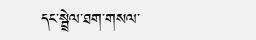དང་སྦྲེལ་ཐག་གསལ་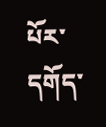པོར་དགོད་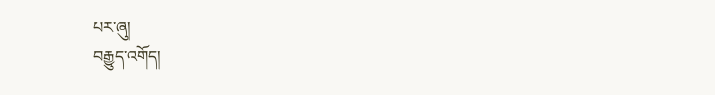པར་ཞུ།
བརྒྱུད་འགོད།